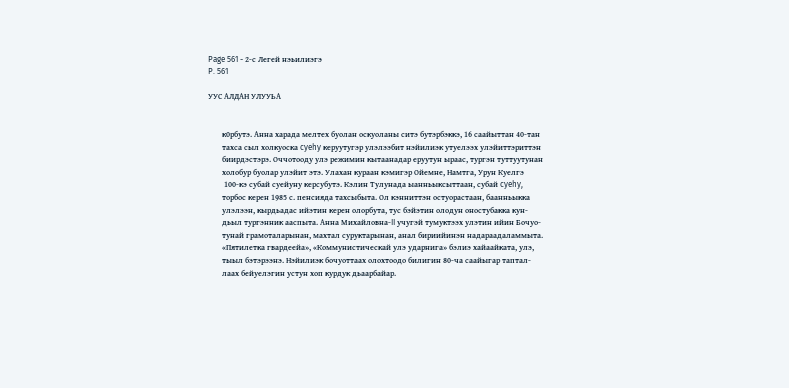Page 561 - 2-с Легей нэьилиэгэ
P. 561

УУС АЛДАН УЛУУЬА


       к0рбутэ. Анна харада мелтех буолан оскуоланы ситэ бутэрбэккэ, 16 саайыттан 40-тан
       тахса сыл холкуоска cyehy керуутугэр улэлээбит нэйилиэк утуелээх улэйиттэриттэн
       биирдэстэрэ. Оччотооду улэ режимин кытаанадар еруутун ыраас, тургэн туттуутунан
       холобур буолар улэйит этэ. Улахан кураан кэмигэр Ойемне, Намтга, Урун Куелгэ
        100-кэ субай суейуну керсубутэ. Кэлин Тулунада ыанньыксыттаан, субай cyehy,
       торбос керен 1985 с. пенсияда тахсыбыта. Ол кэнниттэн остуорастаан, баанньыкка
       улэлээн, кырдьадас ийэтин керен олорбута, тус бэйэтин олодун оностубакка кун-
       дьыл тургэнник ааспыта. Анна Михайловна-II учугэй тумуктээх улэтин ийин Бочуо-
       тунай грамоталарынан, махтал суруктарынан, анал бириийинэн надараадаламмыта.
       «Пятилетка гвардеейа», «Коммунистическай улэ ударнига» бэлиэ хайаайката, улэ,
       тыыл бэтэрээнэ. Нэйилиэк бочуоттаах олохтоодо билигин 80-ча саайыгар таптал-
       лаах бейуелэгин устун хоп курдук дьаарбайар.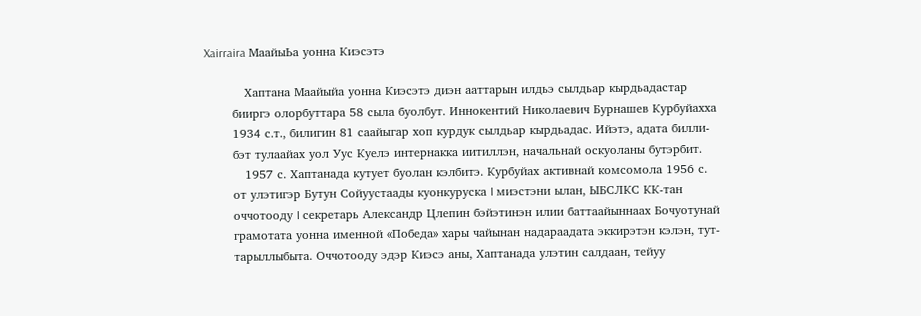Xairraira МаайыЬа уонна Киэсэтэ

          Хаптана Маайыйа уонна Киэсэтэ диэн ааттарын илдьэ сылдьар кырдьадастар
       бииргэ олорбуттара 58 сыла буолбут. Иннокентий Николаевич Бурнашев Курбуйахха
       1934 с.т., билигин 81 саайыгар хоп курдук сылдьар кырдьадас. Ийэтэ, адата билли-
       бэт тулаайах уол Уус Куелэ интернакка иитиллэн, начальнай оскуоланы бутэрбит.
          1957 с. Хаптанада кутует буолан кэлбитэ. Курбуйах активнай комсомола 1956 с.
       от улэтигэр Бутун Сойуустаады куонкуруска I миэстэни ылан, ЫБСЛКС КК-тан
       оччотооду I секретарь Александр Цлепин бэйэтинэн илии баттаайыннаах Бочуотунай
       грамотата уонна именной «Победа» хары чайынан надараадата эккирэтэн кэлэн, тут-
       тарыллыбыта. Оччотооду эдэр Киэсэ аны, Хаптанада улэтин салдаан, тейуу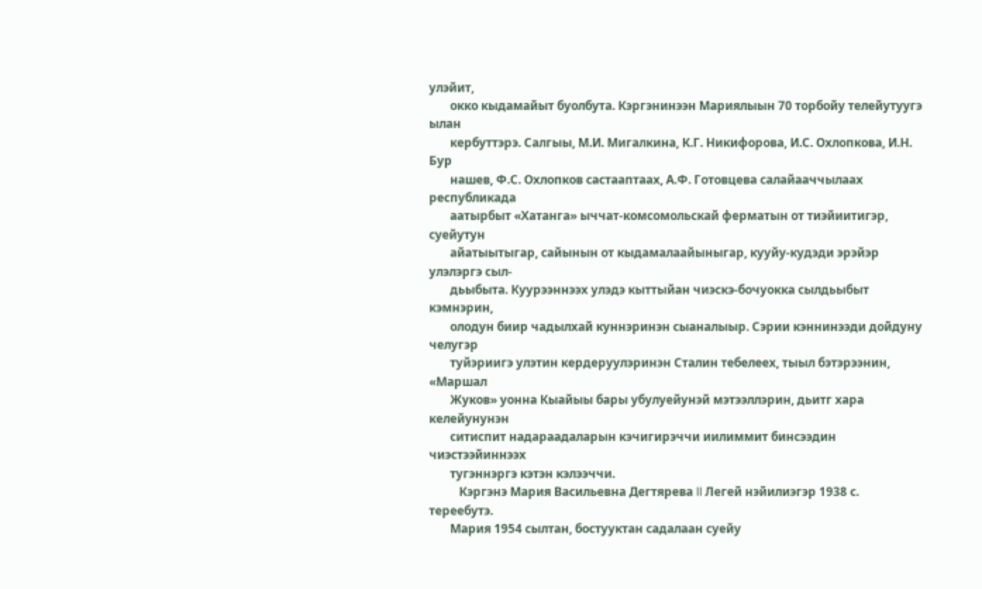улэйит,
       окко кыдамайыт буолбута. Кэргэнинээн Мариялыын 70 торбойу телейутуугэ ылан
       кербуттэрэ. Салгыы, М.И. Мигалкина, К.Г. Никифорова, И.С. Охлопкова, И.Н. Бур
       нашев, Ф.С. Охлопков састааптаах, А.Ф. Готовцева салайааччылаах республикада
       аатырбыт «Хатанга» ыччат-комсомольскай ферматын от тиэйиитигэр, суейутун
       айатыытыгар, сайынын от кыдамалаайыныгар, кууйу-кудэди эрэйэр улэлэргэ сыл-
       дьыбыта. Куурээннээх улэдэ кыттыйан чиэскэ-бочуокка сылдьыбыт кэмнэрин,
       олодун биир чадылхай куннэринэн сыаналыыр. Сэрии кэннинээди дойдуну челугэр
       туйэриигэ улэтин кердеруулэринэн Сталин тебелеех, тыыл бэтэрээнин, «Маршал
       Жуков» уонна Кыайыы бары убулуейунэй мэтээллэрин, дьитг хара келейунунэн
       ситиспит надараадаларын кэчигирэччи иилиммит бинсээдин чиэстээйиннээх
       тугэннэргэ кэтэн кэлээччи.
          Кэргэнэ Мария Васильевна Дегтярева II Легей нэйилиэгэр 1938 с. тереебутэ.
       Мария 1954 сылтан, бостууктан садалаан суейу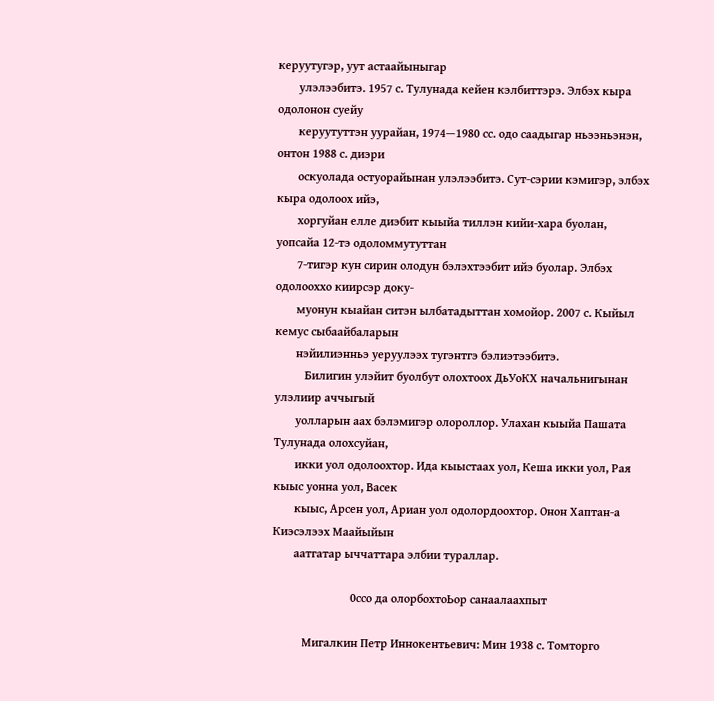керуутугэр, уут астаайыныгар
       улэлээбитэ. 1957 с. Тулунада кейен кэлбиттэрэ. Элбэх кыра одолонон суейу
       керуутуттэн уурайан, 1974—1980 сс. одо саадыгар ньээньэнэн, онтон 1988 с. диэри
       оскуолада остуорайынан улэлээбитэ. Сут-сэрии кэмигэр, элбэх кыра одолоох ийэ,
       хоргуйан елле диэбит кыыйа тиллэн кийи-хара буолан, уопсайа 12-тэ одоломмутуттан
       7-тигэр кун сирин олодун бэлэхтээбит ийэ буолар. Элбэх одолооххо киирсэр доку-
       муонун кыайан ситэн ылбатадыттан хомойор. 2007 с. Кыйыл кемус сыбаайбаларын
       нэйилиэнньэ уеруулээх тугэнтгэ бэлиэтээбитэ.
          Билигин улэйит буолбут олохтоох ДьУоКХ начальнигынан улэлиир аччыгый
       уолларын аах бэлэмигэр олороллор. Улахан кыыйа Пашата Тулунада олохсуйан,
       икки уол одолоохтор. Ида кыыстаах уол, Кеша икки уол, Рая кыыс уонна уол, Васек
       кыыс, Арсен уол, Ариан уол одолордоохтор. Онон Хаптан-а Киэсэлээх Маайыйын
       аатгатар ыччаттара элбии тураллар.

                          0ссо да олорбохтоЬор санаалаахпыт

          Мигалкин Петр Иннокентьевич: Мин 1938 с. Томторго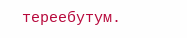тереебутум.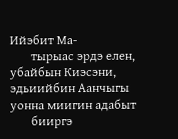Ийэбит Ма-
       тырыас эрдэ елен, убайбын Киэсэни, эдьиийбин Аанчыгы уонна миигин адабыт
       бииргэ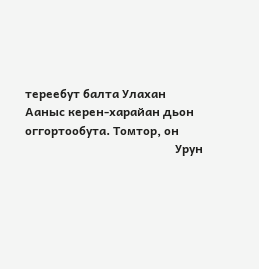тереебут балта Улахан Ааныс керен-харайан дьон оггортообута. Томтор, он
                                                  Урун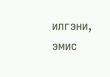илгэни, эмис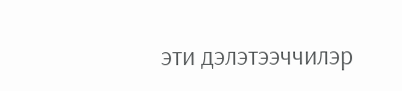эти дэлэтээччилэр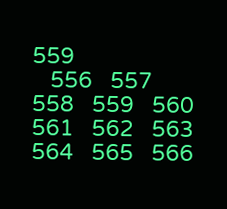559
   556   557   558   559   560   561   562   563   564   565   566